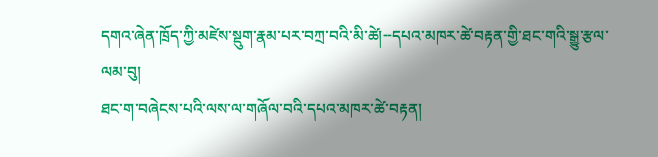དགའ་ཞེན་ཁྲོད་ཀྱི་མཛེས་སྡུག་རྣམ་པར་བཀྲ་བའི་མི་ཚེ།--དཔའ་མཁར་ཚེ་བརྟན་གྱི་ཐང་གའི་སྒྱུ་རྩལ་ལམ་བུ།
ཐང་ག་བཞེངས་པའི་ལས་ལ་གཞོལ་བའི་དཔའ་མཁར་ཚེ་བརྟན།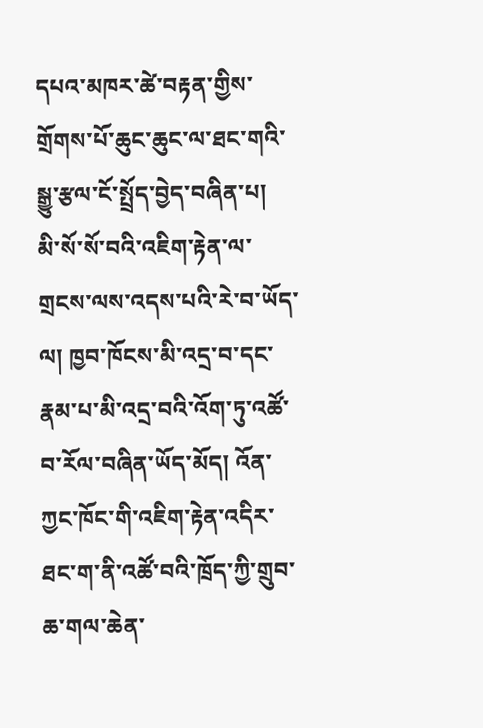དཔའ་མཁར་ཚེ་བརྟན་གྱིས་གྲོགས་པོ་ཆུང་ཆུང་ལ་ཐང་གའི་སྒྱུ་རྩལ་ངོ་སྤྲོད་བྱེད་བཞིན་པ།
མི་སོ་སོ་བའི་འཇིག་རྟེན་ལ་གྲངས་ལས་འདས་པའི་རེ་བ་ཡོད་ལ། ཁྱབ་ཁོངས་མི་འདྲ་བ་དང་རྣམ་པ་མི་འདྲ་བའི་འོག་ཏུ་འཚོ་བ་རོལ་བཞིན་ཡོད་མོད། འོན་ཀྱང་ཁོང་གི་འཇིག་རྟེན་འདིར་ཐང་ག་ནི་འཚོ་བའི་ཁྲོད་ཀྱི་གྲུབ་ཆ་གལ་ཆེན་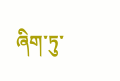ཞིག་ཏུ་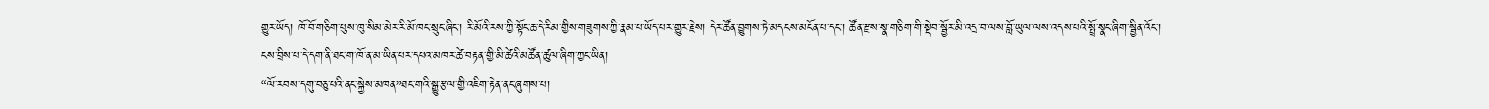གྱུར་ཡོད། ཁོ་བོ་གཅིག་པུས་ཁུ་སིམ་མེར་རི་མོ་ཁང་སྲུང་ཞིང་། རི་མོའི་རས་ཀྱི་སྟོང་ཆ་དེ་རིམ་གྱིས་གཟུགས་ཀྱི་རྣམ་པ་ཡོད་པར་གྱུར་རྗེས། དེར་ཚོན་བྱུགས་ཏེ་མདངས་མངོན་པ་དང་། ཚོན་རྫས་སྣ་གཅིག་གི་སྡེབ་སྦྱོར་མི་འདྲ་བ་ལས་བློ་ཡུལ་ལས་འདས་པའི་སྤྲོ་སྣང་ཞིག་སྦྱིན་འོང་།
ངས་བྲིས་པ་དེ་དག་ནི་ཐང་ག་ཁོ་ན་མ་ཡིན་པར་དཔའ་མཁར་ཚེ་བརྟན་གྱི་མི་ཚེའི་མཚོན་ཚུལ་ཞིག་ཀྱང་ཡིན།
“ལོ་རབས་དགུ་བཅུ་པའི་ནང་སྐྱེས་མཁན”ཐང་གའི་སྒྱུ་རྩལ་གྱི་འཇིག་རྟེན་ནང་ཞུགས་པ།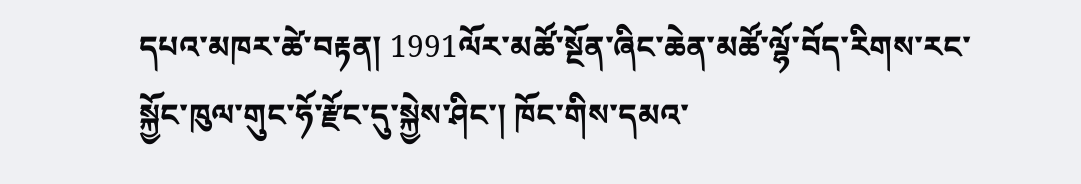དཔའ་མཁར་ཚེ་བརྟན། 1991ལོར་མཚོ་སྔོན་ཞིང་ཆེན་མཚོ་ལྷོ་བོད་རིགས་རང་སྐྱོང་ཁུལ་གུང་ཧོ་རྫོང་དུ་སྐྱེས་ཤིང་། ཁོང་གིས་དམའ་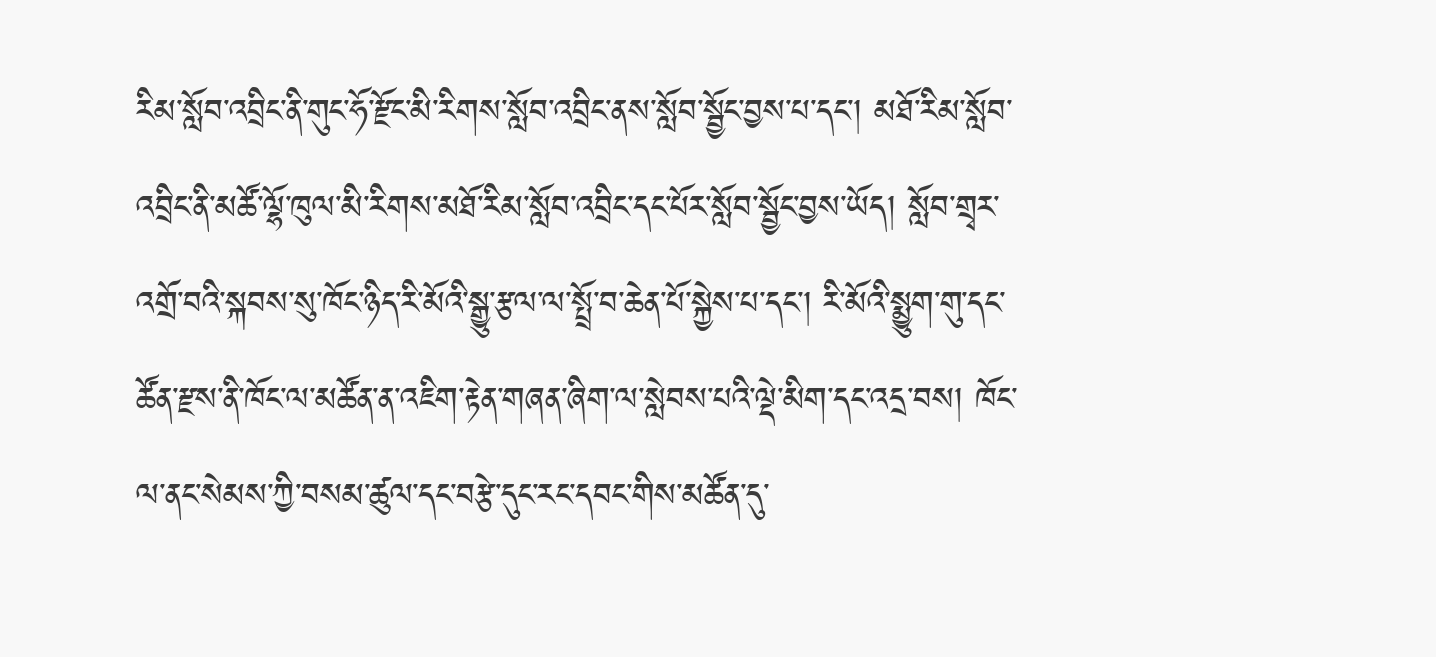རིམ་སློབ་འབྲིང་ནི་གུང་ཧོ་རྫོང་མི་རིགས་སློབ་འབྲིང་ནས་སློབ་སྦྱོང་བྱས་པ་དང་། མཐོ་རིམ་སློབ་འབྲིང་ནི་མཚོ་ལྷོ་ཁུལ་མི་རིགས་མཐོ་རིམ་སློབ་འབྲིང་དང་པོར་སློབ་སྦྱོང་བྱས་ཡོད། སློབ་གྲྭར་འགྲོ་བའི་སྐབས་སུ་ཁོང་ཉིད་རི་མོའི་སྒྱུ་རྩལ་ལ་སྤྲོ་བ་ཆེན་པོ་སྐྱེས་པ་དང་། རི་མོའི་སྨྱུག་གུ་དང་ཚོན་རྫས་ནི་ཁོང་ལ་མཚོན་ན་འཇིག་རྟེན་གཞན་ཞིག་ལ་སླེབས་པའི་ལྡེ་མིག་དང་འདྲ་བས། ཁོང་ལ་ནང་སེམས་ཀྱི་བསམ་ཚུལ་དང་བརྩེ་དུང་རང་དབང་གིས་མཚོན་དུ་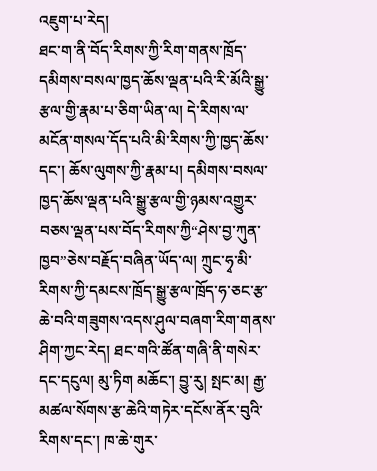འཇུག་པ་རེད།
ཐང་ག་ནི་བོད་རིགས་ཀྱི་རིག་གནས་ཁྲོད་དམིགས་བསལ་ཁྱད་ཆོས་ལྡན་པའི་རི་མོའི་སྒྱུ་རྩལ་གྱི་རྣམ་པ་ཅིག་ཡིན་ལ། དེ་རིགས་ལ་མངོན་གསལ་དོད་པའི་མི་རིགས་ཀྱི་ཁྱད་ཆོས་དང་། ཆོས་ལུགས་ཀྱི་རྣམ་པ། དམིགས་བསལ་ཁྱད་ཆོས་ལྡན་པའི་སྒྱུ་རྩལ་གྱི་ཉམས་འགྱུར་བཅས་ལྡན་པས་བོད་རིགས་ཀྱི“ཤེས་བྱ་ཀུན་ཁྱབ”ཅེས་བརྗོད་བཞིན་ཡོད་ལ། ཀྲུང་ཧྭ་མི་རིགས་ཀྱི་དམངས་ཁྲོད་སྒྱུ་རྩལ་ཁྲོད་ཧ་ཅང་རྩ་ཆེ་བའི་གཟུགས་འདས་ཤུལ་བཞག་རིག་གནས་ཤིག་ཀྱང་རེད། ཐང་གའི་ཚོན་གཞི་ནི་གསེར་དང་དངུལ། མུ་ཏིག མཆོང་། བྱུ་རུ། སྤང་མ། རྒྱ་མཚལ་སོགས་རྩ་ཆེའི་གཏེར་དངོས་ནོར་བུའི་རིགས་དང་། ཁ་ཆེ་གུར་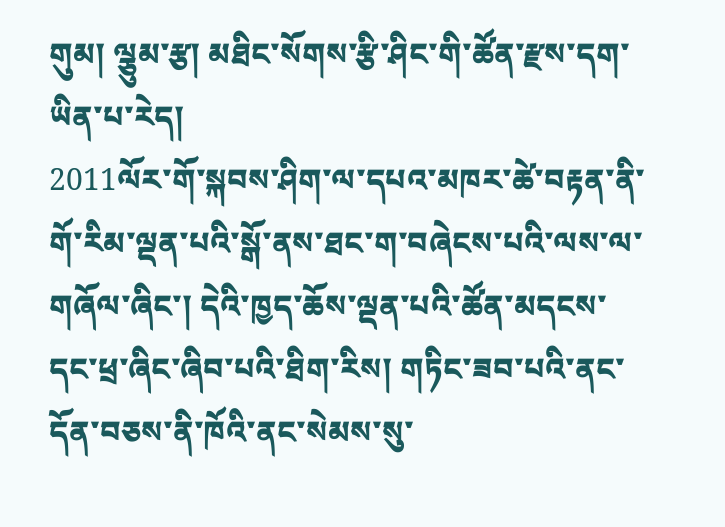གུམ། ལྕུམ་རྩ། མཐིང་སོགས་རྩི་ཤིང་གི་ཚོན་རྫས་དག་ཡིན་པ་རེད།
2011ལོར་གོ་སྐབས་ཤིག་ལ་དཔའ་མཁར་ཚེ་བརྟན་ནི་གོ་རིམ་ལྡན་པའི་སྒོ་ནས་ཐང་ག་བཞེངས་པའི་ལས་ལ་གཞོལ་ཞིང་། དེའི་ཁྱད་ཆོས་ལྡན་པའི་ཚོན་མདངས་དང་ཕྲ་ཞིང་ཞིབ་པའི་ཐིག་རིས། གཏིང་ཟབ་པའི་ནང་དོན་བཅས་ནི་ཁོའི་ནང་སེམས་སུ་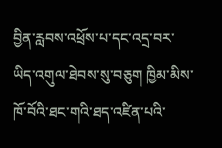བྱིན་རླབས་འཕྲོས་པ་དང་འདྲ་བར་ཡིད་འགུལ་ཐེབས་སུ་བཅུག ཁྱིམ་མིས་ཁོ་བོའི་ཐང་གའི་ཐད་འཛིན་པའི་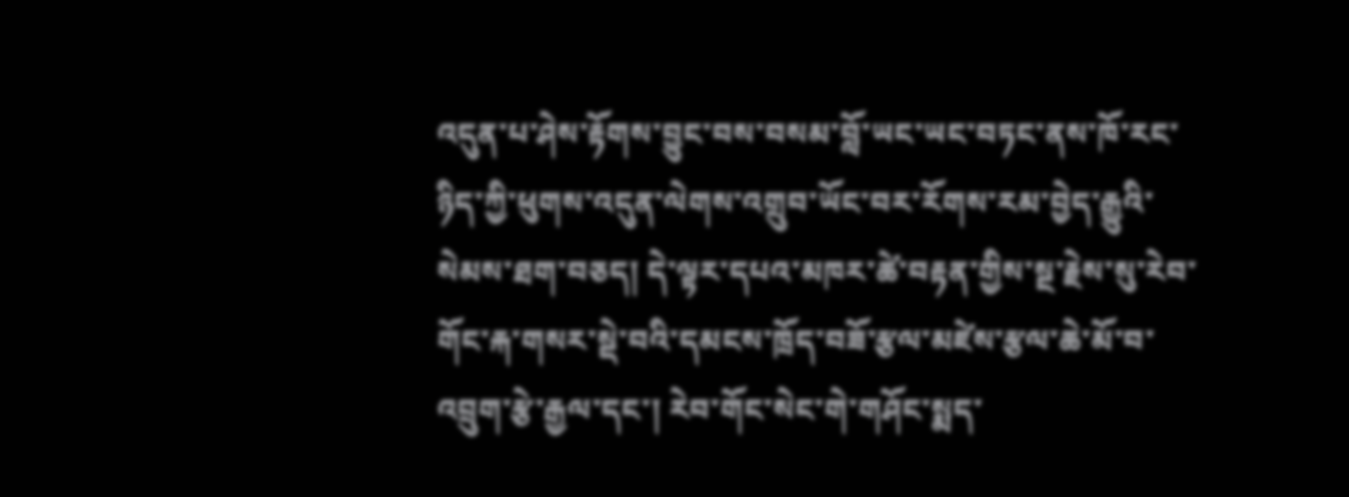འདུན་པ་ཤེས་རྟོགས་བྱུང་བས་བསམ་བློ་ཡང་ཡང་བཏང་ནས་ཁོ་རང་ཉིད་ཀྱི་ཕུགས་འདུན་ལེགས་འགྲུབ་ཡོང་བར་རོགས་རམ་བྱེད་རྒྱུའི་སེམས་ཐག་བཅད། དེ་ལྟར་དཔའ་མཁར་ཚེ་བརྟན་གྱིས་སྔ་རྗེས་སུ་རེབ་གོང་རྐ་གསར་སྡེ་བའི་དམངས་ཁྲོད་བཟོ་རྩལ་མཛེས་རྩལ་ཆེ་མོ་བ་འབྲུག་རྩེ་རྒྱལ་དང་། རེབ་གོང་སེང་གེ་གཤོང་སྨད་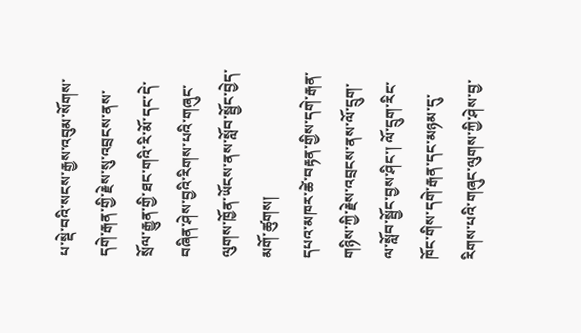པ་སྡེ་བའི་སངས་རྒྱས་འབུམ་སོགས་དགེ་རྒན་གྱི་རྗེས་སུ་འབྲངས་ནས་སྲོལ་རྒྱུན་གྱི་ཐང་གའི་རི་མོ་དང་དེ་བཞིན་ཤེས་བྱའི་རིགས་པའི་གཞུང་ལུགས་ཁྱོན་ཡོངས་ནས་སློབ་སྦྱོང་བྱེད་མགོ་ཚུགས།
དཔའ་མཁར་ཚེ་བརྟན་གྱིས་དགེ་རྒན་གཉིས་ཀྱི་རྗེས་འབྲངས་ནས་ལོ་དྲུག་ལ་སློབ་སྦྱོང་བྱས་ཤིང་། ལོ་དྲུག་རིང་ཁོང་གིས་དགེ་རྒན་དང་མཉམ་དུ་རིགས་པའི་གཞུང་ལུགས་ཀྱི་ཤེས་བྱ་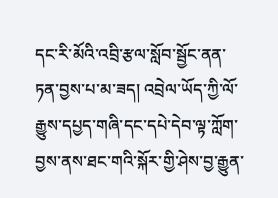དང་རི་མོའི་འབྲི་རྩལ་སློབ་སྦྱོང་ནན་ཏན་བྱས་པ་མ་ཟད། འབྲེལ་ཡོད་ཀྱི་ལོ་རྒྱུས་དཔྱད་གཞི་དང་དཔེ་དེབ་ལྟ་ཀློག་བྱས་ནས་ཐང་གའི་སྐོར་གྱི་ཤེས་བྱ་རྒྱུན་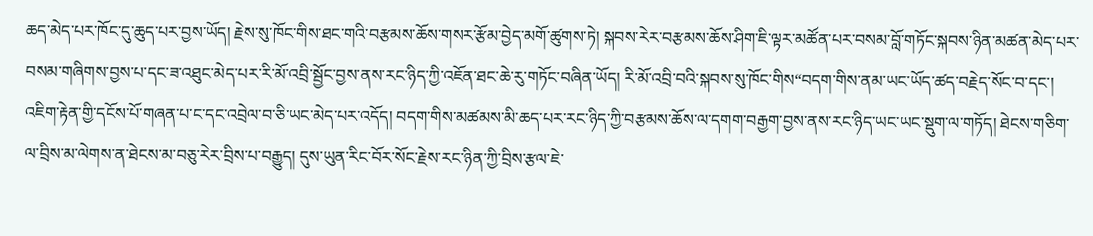ཆད་མེད་པར་ཁོང་དུ་ཆུད་པར་བྱས་ཡོད། རྗེས་སུ་ཁོང་གིས་ཐང་གའི་བརྩམས་ཆོས་གསར་རྩོམ་བྱེད་མགོ་ཚུགས་ཏེ། སྐབས་རེར་བརྩམས་ཆོས་ཤིག་ཇི་ལྟར་མཚོན་པར་བསམ་བློ་གཏོང་སྐབས་ཉིན་མཚན་མེད་པར་བསམ་གཞིགས་བྱས་པ་དང་ཟ་འཐུང་མེད་པར་རི་མོ་འབྲི་སྦྱོང་བྱས་ནས་རང་ཉིད་ཀྱི་འཇོན་ཐང་ཆེ་རུ་གཏོང་བཞིན་ཡོད། རི་མོ་འབྲི་བའི་སྐབས་སུ་ཁོང་གིས“བདག་གིས་ནམ་ཡང་ཡོད་ཚད་བརྗེད་སོང་བ་དང་། འཇིག་རྟེན་གྱི་དངོས་པོ་གཞན་པ་ང་དང་འབྲེལ་བ་ཅི་ཡང་མེད་པར་འདོད། བདག་གིས་མཚམས་མི་ཆད་པར་རང་ཉིད་ཀྱི་བརྩམས་ཆོས་ལ་དགག་བརྒྱག་བྱས་ནས་རང་ཉིད་ཡང་ཡང་སྡུག་ལ་གཏོད། ཐེངས་གཅིག་ལ་བྲིས་མ་ལེགས་ན་ཐེངས་མ་བཅུ་རེར་བྲིས་པ་བརྒྱུད། དུས་ཡུན་རིང་བོར་སོང་རྗེས་རང་ཉིན་ཀྱི་བྲིས་རྩལ་ཇེ་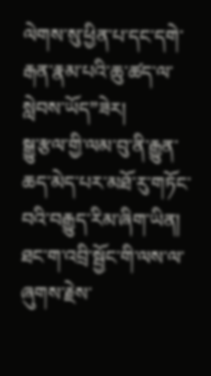ལེགས་སུ་ཕྱིན་པ་དང་དགེ་རྒན་རྣམ་པའི་ཆུ་ཚད་ལ་སླེབས་ཡོད”ཟེར།
སྒྱུ་རྩལ་གྱི་ལམ་བུ་ནི་རྒྱུན་ཆད་མེད་པར་མཐོ་རུ་གཏོང་བའི་བརྒྱུད་རིམ་ཞིག་ཡིན།
ཐང་ག་འབྲི་སྦྱོང་གི་ལས་ལ་ཞུགས་རྗེས་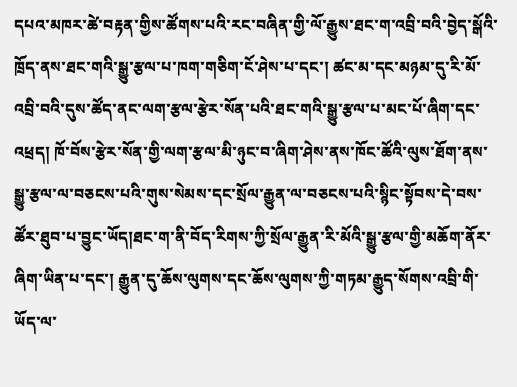དཔའ་མཁར་ཚེ་བརྟན་གྱིས་ཚོགས་པའི་རང་བཞིན་གྱི་ལོ་རྒྱུས་ཐང་ག་འབྲི་བའི་བྱེད་སྒོའི་ཁྲོད་ནས་ཐང་གའི་སྒྱུ་རྩལ་པ་ཁག་གཅིག་ངོ་ཤེས་པ་དང་། ཚང་མ་དང་མཉམ་དུ་རི་མོ་འབྲི་བའི་དུས་ཚོད་ནང་ལག་རྩལ་རྩེར་སོན་པའི་ཐང་གའི་སྒྱུ་རྩལ་པ་མང་པོ་ཞིག་དང་འཕྲད། ཁོ་བོས་རྩེར་སོན་གྱི་ལག་རྩལ་མི་ཉུང་བ་ཞིག་ཤེས་ནས་ཁོང་ཚོའི་ལུས་ཐོག་ནས་སྒྱུ་རྩལ་ལ་བཅངས་པའི་གུས་སེམས་དང་སྲོལ་རྒྱུན་ལ་བཅངས་པའི་སྙིང་སྟོབས་དེ་བས་ཚོར་ཐུབ་པ་བྱུང་ཡོད།ཐང་ག་ནི་བོད་རིགས་ཀྱི་སྲོལ་རྒྱུན་རི་མོའི་སྒྱུ་རྩལ་གྱི་མཆོག་ནོར་ཞིག་ཡིན་པ་དང་། རྒྱུན་དུ་ཆོས་ལུགས་དང་ཆོས་ལུགས་ཀྱི་གཏམ་རྒྱུད་སོགས་འབྲི་གི་ཡོད་ལ་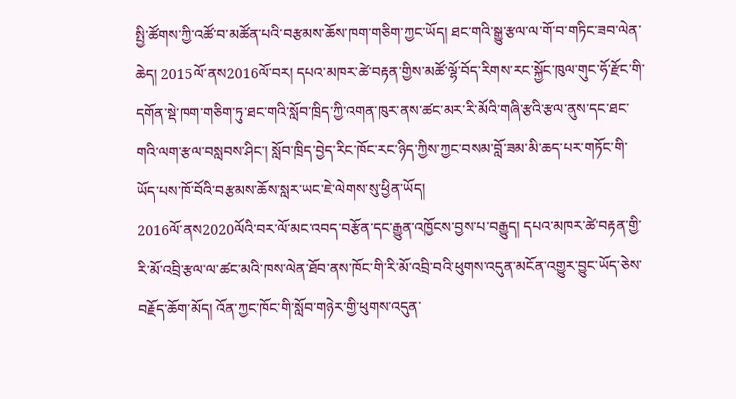སྤྱི་ཚོགས་ཀྱི་འཚོ་བ་མཚོན་པའི་བརྩམས་ཆོས་ཁག་གཅིག་ཀྱང་ཡོད། ཐང་གའི་སྒྱུ་རྩལ་ལ་གོ་བ་གཏིང་ཟབ་ལེན་ཆེད། 2015ལོ་ནས2016ལོ་བར། དཔའ་མཁར་ཚེ་བརྟན་གྱིས་མཚོ་ལྷོ་བོད་རིགས་རང་སྐྱོང་ཁུལ་གུང་ཧོ་རྫོང་གི་དགོན་སྡེ་ཁག་གཅིག་ཏུ་ཐང་གའི་སློབ་ཁྲིད་ཀྱི་འགན་ཁུར་ནས་ཚང་མར་རི་མོའི་གཞི་རྩའི་རྩལ་ནུས་དང་ཐང་གའི་ལག་རྩལ་བསླབས་ཤིང་། སློབ་ཁྲིད་བྱེད་རིང་ཁོང་རང་ཉིད་ཀྱིས་ཀྱང་བསམ་བློ་ཟམ་མི་ཆད་པར་གཏོང་གི་ཡོད་པས་ཁོ་བོའི་བརྩམས་ཆོས་སླར་ཡང་ཇེ་ལེགས་སུ་ཕྱིན་ཡོད།
2016ལོ་ནས2020ལོའི་བར་ལོ་མང་འབད་བརྩོན་དང་རྒྱུན་འཁྱོངས་བྱས་པ་བརྒྱུད། དཔའ་མཁར་ཚེ་བརྟན་གྱི་རི་མོ་འབྲི་རྩལ་ལ་ཚང་མའི་ཁས་ལེན་ཐོབ་ནས་ཁོང་གི་རི་མོ་འབྲི་བའི་ཕུགས་འདུན་མངོན་འགྱུར་བྱུང་ཡོད་ཅེས་བརྗོད་ཆོག་མོད། འོན་ཀྱང་ཁོང་གི་སློབ་གཉེར་གྱི་ཕུགས་འདུན་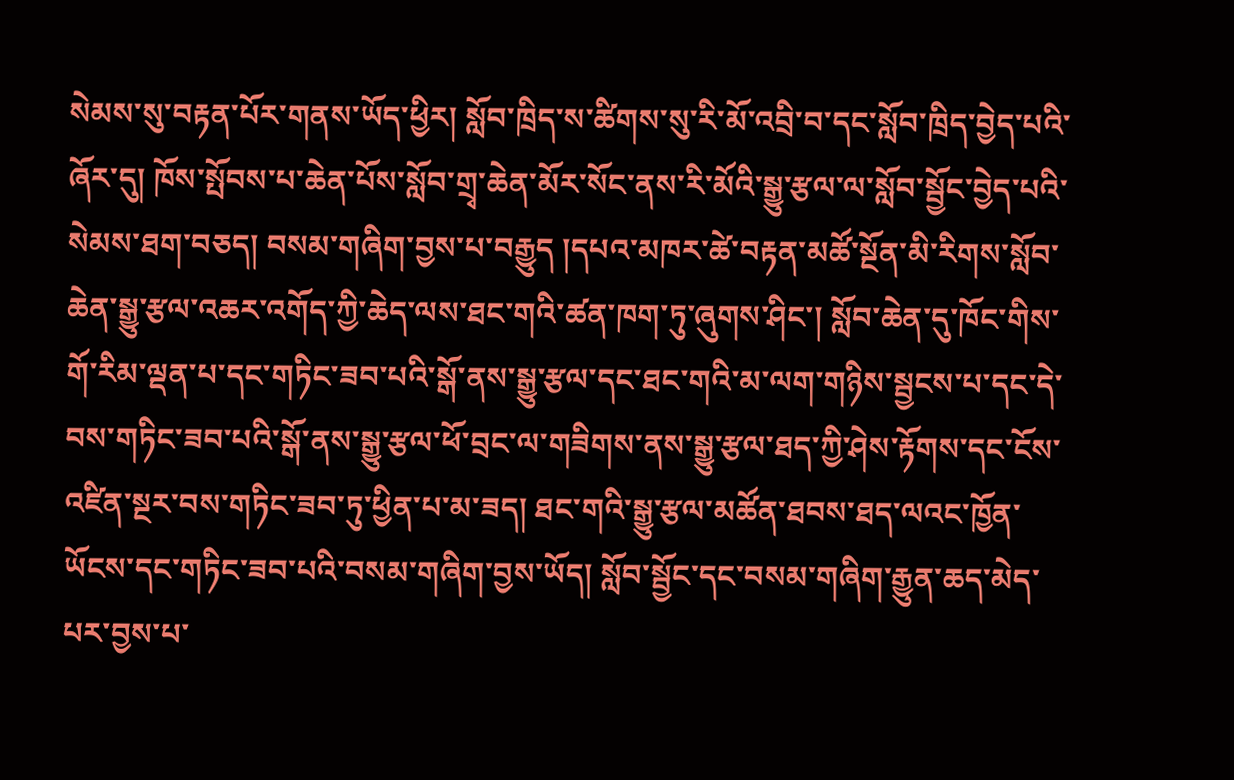སེམས་སུ་བརྟན་པོར་གནས་ཡོད་ཕྱིར། སློབ་ཁྲིད་ས་ཚིགས་སུ་རི་མོ་འབྲི་བ་དང་སློབ་ཁྲིད་བྱེད་པའི་ཞོར་དུ། ཁོས་སྤོབས་པ་ཆེན་པོས་སློབ་གྲྭ་ཆེན་མོར་སོང་ནས་རི་མོའི་སྒྱུ་རྩལ་ལ་སློབ་སྦྱོང་བྱེད་པའི་སེམས་ཐག་བཅད། བསམ་གཞིག་བྱས་པ་བརྒྱུད །དཔའ་མཁར་ཚེ་བརྟན་མཚོ་སྔོན་མི་རིགས་སློབ་ཆེན་སྒྱུ་རྩལ་འཆར་འགོད་ཀྱི་ཆེད་ལས་ཐང་གའི་ཚན་ཁག་ཏུ་ཞུགས་ཤིང་། སློབ་ཆེན་དུ་ཁོང་གིས་གོ་རིམ་ལྡན་པ་དང་གཏིང་ཟབ་པའི་སྒོ་ནས་སྒྱུ་རྩལ་དང་ཐང་གའི་མ་ལག་གཉིས་སྦྱངས་པ་དང་དེ་བས་གཏིང་ཟབ་པའི་སྒོ་ནས་སྒྱུ་རྩལ་ཕོ་བྲང་ལ་གཟིགས་ནས་སྒྱུ་རྩལ་ཐད་ཀྱི་ཤེས་རྟོགས་དང་ངོས་འཛིན་སྔར་བས་གཏིང་ཟབ་ཏུ་ཕྱིན་པ་མ་ཟད། ཐང་གའི་སྒྱུ་རྩལ་མཚོན་ཐབས་ཐད་ལའང་ཁྱོན་ཡོངས་དང་གཏིང་ཟབ་པའི་བསམ་གཞིག་བྱས་ཡོད། སློབ་སྦྱོང་དང་བསམ་གཞིག་རྒྱུན་ཆད་མེད་པར་བྱས་པ་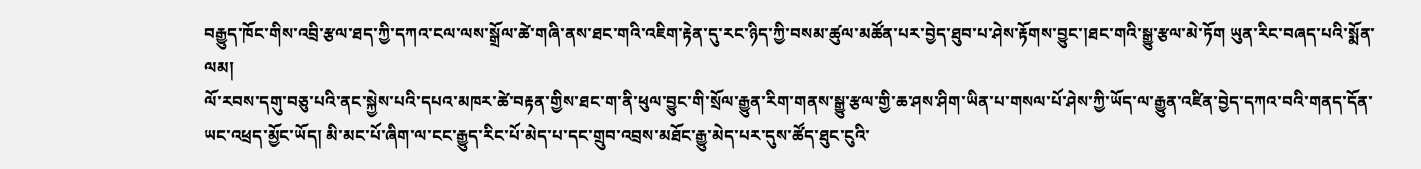བརྒྱུད་ཁོང་གིས་འབྲི་རྩལ་ཐད་ཀྱི་དཀའ་ངལ་ལས་སྒྲོལ་ཚེ་གཞི་ནས་ཐང་གའི་འཇིག་རྟེན་དུ་རང་ཉིད་ཀྱི་བསམ་ཚུལ་མཚོན་པར་བྱེད་ཐུབ་པ་ཤེས་རྟོགས་བྱུང་།ཐང་གའི་སྒྱུ་རྩལ་མེ་ཏོག ཡུན་རིང་བཞད་པའི་སྨོན་ལམ།
ལོ་རབས་དགུ་བཅུ་པའི་ནང་སྐྱེས་པའི་དཔའ་མཁར་ཚེ་བརྟན་གྱིས་ཐང་ག་ནི་ཕུལ་བྱུང་གི་སྲོལ་རྒྱུན་རིག་གནས་སྒྱུ་རྩལ་གྱི་ཆ་ཤས་ཤིག་ཡིན་པ་གསལ་པོ་ཤེས་ཀྱི་ཡོད་ལ་རྒྱུན་འཛིན་བྱེད་དཀའ་བའི་གནད་དོན་ཡང་འཕྲད་མྱོང་ཡོད། མི་མང་པོ་ཞིག་ལ་ངང་རྒྱུད་རིང་པོ་མེད་པ་དང་གྲུབ་འབྲས་མཐོང་རྒྱུ་མེད་པར་དུས་ཚོད་ཐུང་ངུའི་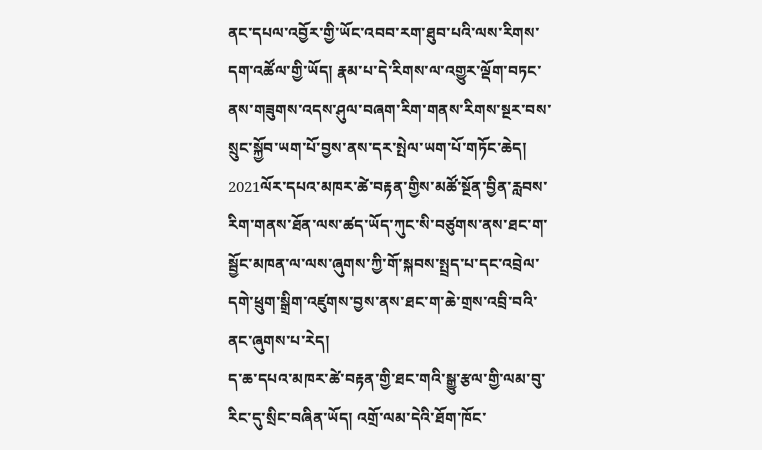ནང་དཔལ་འབྱོར་གྱི་ཡོང་འབབ་རག་ཐུབ་པའི་ལས་རིགས་དག་འཚོལ་གྱི་ཡོད། རྣམ་པ་དེ་རིགས་ལ་འགྱུར་ལྡོག་བཏང་ནས་གཟུགས་འདས་ཤུལ་བཞག་རིག་གནས་རིགས་སྔར་བས་སྲུང་སྐྱོབ་ཡག་པོ་བྱས་ནས་དར་སྤེལ་ཡག་པོ་གཏོང་ཆེད། 2021ལོར་དཔའ་མཁར་ཚེ་བརྟན་གྱིས་མཚོ་སྔོན་བྱིན་རླབས་རིག་གནས་ཐོན་ལས་ཚད་ཡོད་ཀུང་སི་བཙུགས་ནས་ཐང་ག་སྦྱོང་མཁན་ལ་ལས་ཞུགས་ཀྱི་གོ་སྐབས་སྤྲད་པ་དང་འབྲེལ་དགེ་ཕྲུག་སྒྲིག་འཛུགས་བྱས་ནས་ཐང་ག་ཆེ་གྲས་འབྲི་བའི་ནང་ཞུགས་པ་རེད།
ད་ཆ་དཔའ་མཁར་ཚེ་བརྟན་གྱི་ཐང་གའི་སྒྱུ་རྩལ་གྱི་ལམ་བུ་རིང་དུ་སྲིང་བཞིན་ཡོད། འགྲོ་ལམ་དེའི་ཐོག་ཁོང་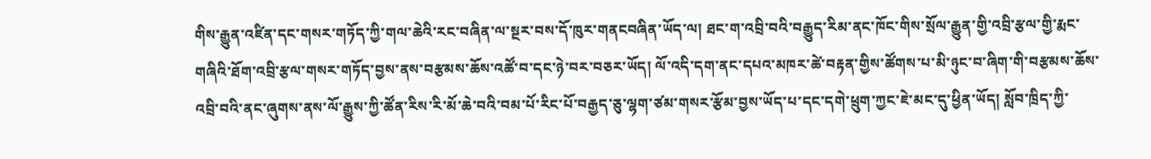གིས་རྒྱུན་འཛིན་དང་གསར་གཏོད་ཀྱི་གལ་ཆེའི་རང་བཞིན་ལ་སྔར་བས་དོ་ཁུར་གནངབཞིན་ཡོད་ལ། ཐང་ག་འབྲི་བའི་བརྒྱུད་རིམ་ནང་ཁོང་གིས་སྲོལ་རྒྱུན་གྱི་འབྲི་རྩལ་གྱི་རྨང་གཞིའི་ཐོག་འབྲི་རྩལ་གསར་གཏོད་བྱས་ནས་བརྩམས་ཆོས་འཚོ་བ་དང་ཉེ་བར་བཅར་ཡོད། ལོ་འདི་དག་ནང་དཔའ་མཁར་ཚེ་བརྟན་གྱིས་ཚོགས་པ་མི་ཉུང་བ་ཞིག་གི་བརྩམས་ཆོས་འབྲི་བའི་ནང་ཞུགས་ནས་ལོ་རྒྱུས་ཀྱི་ཚོན་རིས་རི་མོ་ཆེ་བའི་བམ་པོ་རིང་པོ་བརྒྱད་ཅུ་ལྷག་ཙམ་གསར་རྩོམ་བྱས་ཡོད་པ་དང་དགེ་ཕྲུག་ཀྱང་ཇེ་མང་དུ་ཕྱིན་ཡོད། སློབ་ཁྲིད་ཀྱི་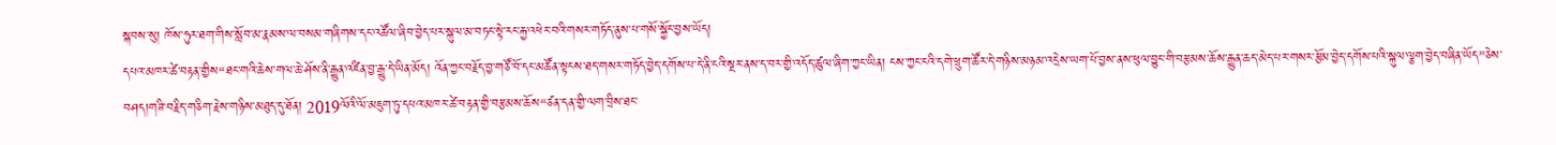སྐབས་སུ། ཁོས་ཧུར་ཐག་གིས་སློབ་མ་རྣམས་ལ་བསམ་གཞིགས་དང་འཚོལ་ཞིབ་བྱེད་པར་སྐུལ་མ་བཏང་སྟེ་རང་རྐྱ་འཕེར་བའི་གསར་གཏོད་ནུས་པ་གསོ་སྐྱོང་བྱས་ཡོད།
དཔའ་མཁར་ཚེ་བརྟན་གྱིས“ཐང་གའི་ཆེས་གལ་ཆེ་ཤོས་ནི་རྒྱུན་འཛིན་བྱ་རྒྱུ་དེ་ཡིན་མོད། འོན་ཀྱང་བརྗོད་བྱ་གཙོ་བོ་དང་མཚོན་སྟངས་ཐད་གསར་གཏོད་བྱེད་དགོས་པ་དེ་ནི་ངའི་སྔར་ནས་ད་བར་གྱི་འདོད་ཚུལ་ཞིག་ཀྱང་ཡིན། ངས་ཀྱང་ངའི་དགེ་ཕྲུག་ཚོར་དེ་གཉིས་མཉམ་འདྲེས་ཡག་པོ་བྱས་ནས་ཕུལ་བྱུང་གི་བརྩམས་ཆོས་རྒྱུན་ཆད་མེད་པར་གསར་རྩོམ་བྱེད་དགོས་པའི་སྐུལ་ལྕག་བྱེད་བཞིན་ཡོད”ཅེས་བཤད།གཟི་བརྗིད་གཅིག་རྗེས་གཉིས་མཐུད་དུ་ཐོན། 2019ལོའི་ལོ་མཇུག་ཏུ་དཔའ་མཁར་ཚེ་བརྟན་གྱི་བརྩམས་ཆོས“ཙན་དན་གྱི་ལག་བྲིས་ཐང་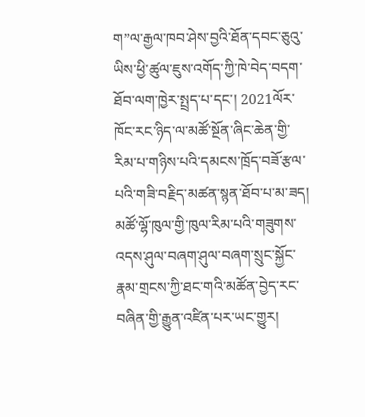ག”ལ་རྒྱལ་ཁབ་ཤེས་བྱའི་ཐོན་དབང་ཅུའུ་ཡིས་ཕྱི་ཚུལ་ཇུས་འགོད་ཀྱི་ཁེ་བེད་བདག་ཐོབ་ལག་ཁྱེར་སྤྲད་པ་དང་། 2021ལོར་ཁོང་རང་ཉིད་ལ་མཚོ་སྔོན་ཞིང་ཆེན་གྱི་རིམ་པ་གཉིས་པའི་དམངས་ཁྲོད་བཟོ་རྩལ་པའི་གཟི་བརྗིད་མཚན་སྙན་ཐོབ་པ་མ་ཟད། མཚོ་ལྷོ་ཁུལ་གྱི་ཁུལ་རིམ་པའི་གཟུགས་འདས་ཤུལ་བཞག་ཤུལ་བཞག་སྲུང་སྐྱོང་རྣམ་གྲངས་ཀྱི་ཐང་གའི་མཚོན་བྱེད་རང་བཞིན་གྱི་རྒྱུན་འཛིན་པར་ཡང་གྱུར།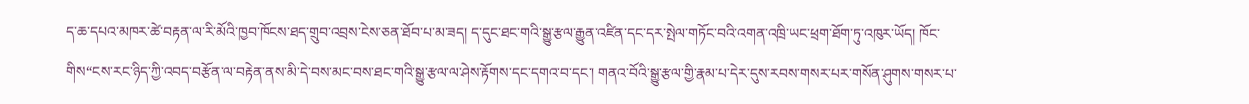ད་ཆ་དཔའ་མཁར་ཚེ་བརྟན་ལ་རི་མོའི་ཁྱབ་ཁོངས་ཐད་གྲུབ་འབྲས་ངེས་ཅན་ཐོབ་པ་མ་ཟད། ད་དུང་ཐང་གའི་སྒྱུ་རྩལ་རྒྱུན་འཛིན་དང་དར་སྤེལ་གཏོང་བའི་འགན་འཁྲི་ཡང་ཕྲག་ཐོག་ཏུ་འཁུར་ཡོད། ཁོང་གིས“ངས་རང་ཉིད་ཀྱི་འབད་བརྩོན་ལ་བརྟེན་ནས་མི་དེ་བས་མང་བས་ཐང་གའི་སྒྱུ་རྩལ་ལ་ཤེས་རྟོགས་དང་དགའ་བ་དང་། གནའ་བོའི་སྒྱུ་རྩལ་གྱི་རྣམ་པ་དེར་དུས་རབས་གསར་པར་གསོན་ཤུགས་གསར་པ་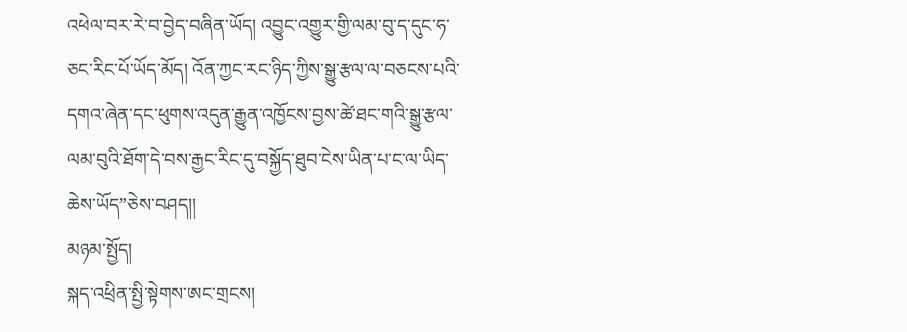འཕེལ་བར་རེ་བ་བྱེད་བཞིན་ཡོད། འབྱུང་འགྱུར་གྱི་ལམ་བུ་ད་དུང་ཧ་ཅང་རིང་པོ་ཡོད་མོད། འོན་ཀྱང་རང་ཉིད་ཀྱིས་སྒྱུ་རྩལ་ལ་བཅངས་པའི་དགའ་ཞེན་དང་ཕུགས་འདུན་རྒྱུན་འཁྱོངས་བྱས་ཚེ་ཐང་གའི་སྒྱུ་རྩལ་ལམ་བུའི་ཐོག་དེ་བས་རྒྱང་རིང་དུ་བསྐྱོད་ཐུབ་ངེས་ཡིན་པ་ང་ལ་ཡིད་ཆེས་ཡོད”ཅེས་བཤད།།
མཉམ་སྤྱོད།
སྐད་འཕྲིན་སྤྱི་སྟེགས་ཨང་གྲངས།